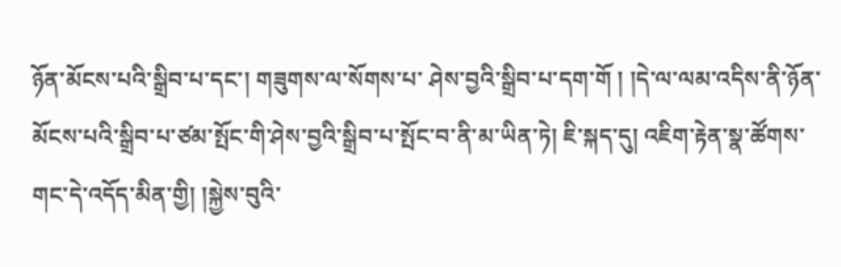ཉོན་མོངས་པའི་སྒྲིབ་པ་དང་། གཟུགས་ལ་སོགས་པ་ ཤེས་བྱའི་སྒྲིབ་པ་དག་གོ ། །དེ་ལ་ལམ་འདིས་ནི་ཉོན་མོངས་པའི་སྒྲིབ་པ་ཙམ་སྤོང་གི་ཤེས་བྱའི་སྒྲིབ་པ་སྤོང་བ་ནི་མ་ཡིན་ཏེ། ཇི་སྐད་དུ། འཇིག་རྟེན་སྣ་ཚོགས་གང་དེ་འདོད་མིན་གྱི། །སྐྱེས་བུའི་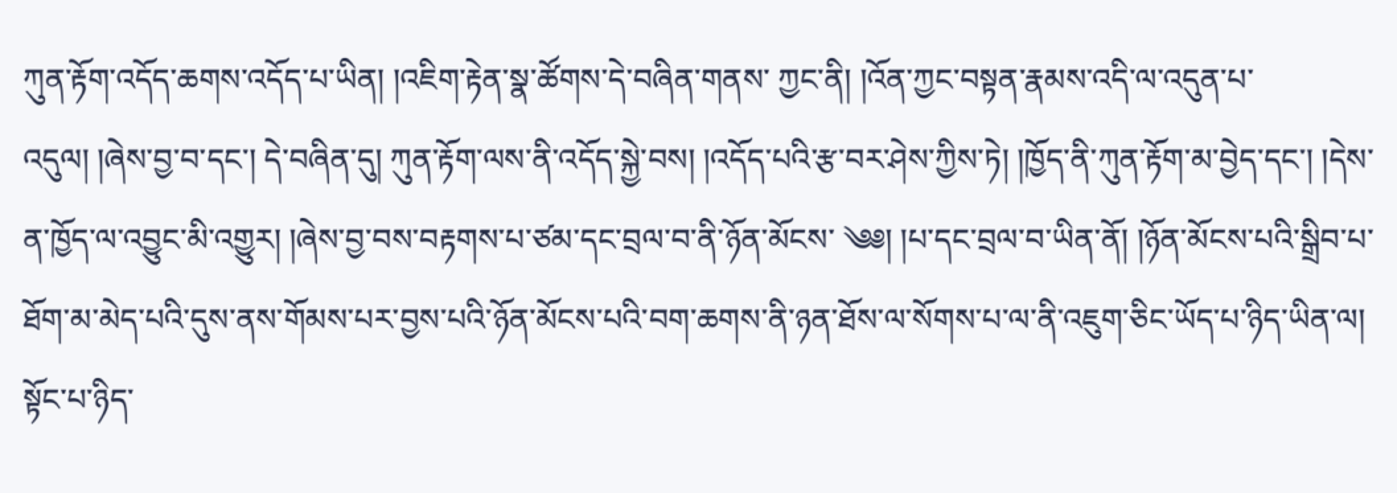ཀུན་རྟོག་འདོད་ཆགས་འདོད་པ་ཡིན། །འཇིག་རྟེན་སྣ་ཚོགས་དེ་བཞིན་གནས་ ཀྱང་ནི། །འོན་ཀྱང་བསྟན་རྣམས་འདི་ལ་འདུན་པ་འདུལ། །ཞེས་བྱ་བ་དང་། དེ་བཞིན་དུ། ཀུན་རྟོག་ལས་ནི་འདོད་སྐྱེ་བས། །འདོད་པའི་རྩ་བར་ཤེས་ཀྱིས་ཏེ། །ཁྱོད་ནི་ཀུན་རྟོག་མ་བྱེད་དང་། །དེས་ན་ཁྱོད་ལ་འབྱུང་མི་འགྱུར། །ཞེས་བྱ་བས་བརྟགས་པ་ཙམ་དང་བྲལ་བ་ནི་ཉོན་མོངས་ ༄༅། །པ་དང་བྲལ་བ་ཡིན་ནོ། །ཉོན་མོངས་པའི་སྒྲིབ་པ་ཐོག་མ་མེད་པའི་དུས་ནས་གོམས་པར་བྱས་པའི་ཉོན་མོངས་པའི་བག་ཆགས་ནི་ཉན་ཐོས་ལ་སོགས་པ་ལ་ནི་འཇུག་ཅིང་ཡོད་པ་ཉིད་ཡིན་ལ། སྟོང་པ་ཉིད་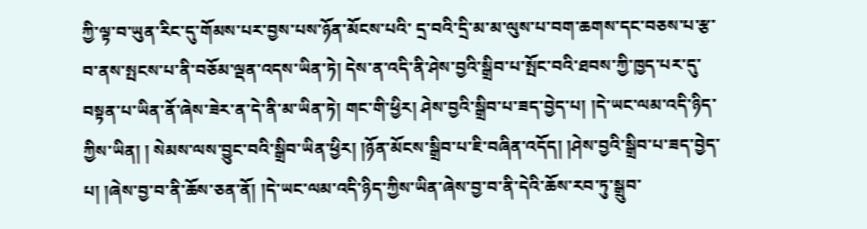ཀྱི་ལྟ་བ་ཡུན་རིང་དུ་གོམས་པར་བྱས་པས་ཉོན་མོངས་པའི་ དྲ་བའི་དྲི་མ་མ་ལུས་པ་བག་ཆགས་དང་བཅས་པ་རྩ་བ་ནས་སྤངས་པ་ནི་བཅོམ་ལྡན་འདས་ཡིན་ཏེ། དེས་ན་འདི་ནི་ཤེས་བྱའི་སྒྲིབ་པ་སྤོང་བའི་ཐབས་ཀྱི་ཁྱད་པར་དུ་བསྟན་པ་ཡིན་ནོ་ཞེས་ཟེར་ན་དེ་ནི་མ་ཡིན་ཏེ། གང་གི་ཕྱིར། ཤེས་བྱའི་སྒྲིབ་པ་ཟད་བྱེད་པ། །དེ་ཡང་ལམ་འདི་ཉིད་ཀྱིས་ཡིན། ། སེམས་ལས་བྱུང་བའི་སྒྲིབ་ཡིན་ཕྱིར། །ཉོན་མོངས་སྒྲིབ་པ་ཇི་བཞིན་འདོད། །ཤེས་བྱའི་སྒྲིབ་པ་ཟད་བྱེད་པ། །ཞེས་བྱ་བ་ནི་ཆོས་ཅན་ནོ། །དེ་ཡང་ལམ་འདི་ཉིད་ཀྱིས་ཡིན་ཞེས་བྱ་བ་ནི་དེའི་ཆོས་རབ་ཏུ་སྒྲུབ་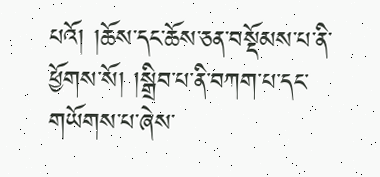པའོ། །ཆོས་དང་ཆོས་ཅན་བསྡོམས་པ་ནི་ཕྱོགས་སོ། །སྒྲིབ་པ་ནི་བཀག་པ་དང་ གཡོགས་པ་ཞེས་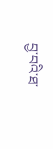བྱ་བའི་ཐ་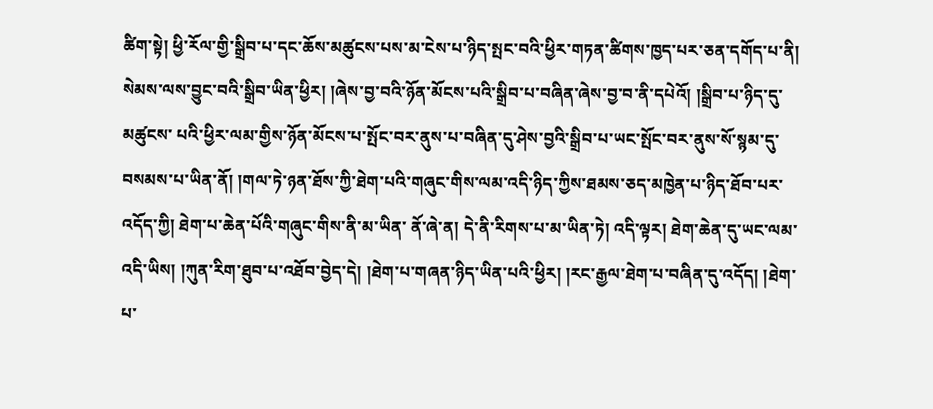ཚིག་སྟེ། ཕྱི་རོལ་གྱི་སྒྲིབ་པ་དང་ཆོས་མཚུངས་པས་མ་ངེས་པ་ཉིད་སྤང་བའི་ཕྱིར་གཏན་ཚིགས་ཁྱད་པར་ཅན་དགོད་པ་ནི། སེམས་ལས་བྱུང་བའི་སྒྲིབ་ཡིན་ཕྱིར། །ཞེས་བྱ་བའི་ཉོན་མོངས་པའི་སྒྲིབ་པ་བཞིན་ཞེས་བྱ་བ་ནི་དཔེའོ། །སྒྲིབ་པ་ཉིད་དུ་མཚུངས་ པའི་ཕྱིར་ལམ་གྱིས་ཉོན་མོངས་པ་སྤོང་བར་ནུས་པ་བཞིན་དུ་ཤེས་བྱའི་སྒྲིབ་པ་ཡང་སྤོང་བར་ནུས་སོ་སྙམ་དུ་བསམས་པ་ཡིན་ནོ། །གལ་ཏེ་ཉན་ཐོས་ཀྱི་ཐེག་པའི་གཞུང་གིས་ལམ་འདི་ཉིད་ཀྱིས་ཐམས་ཅད་མཁྱེན་པ་ཉིད་ཐོབ་པར་འདོད་ཀྱི། ཐེག་པ་ཆེན་པོའི་གཞུང་གིས་ནི་མ་ཡིན་ ནོ་ཞེ་ན། དེ་ནི་རིགས་པ་མ་ཡིན་ཏེ། འདི་ལྟར། ཐེག་ཆེན་དུ་ཡང་ལམ་འདི་ཡིས། །ཀུན་རིག་ཐུབ་པ་འཐོབ་བྱེད་དེ། །ཐེག་པ་གཞན་ཉིད་ཡིན་པའི་ཕྱིར། །རང་རྒྱལ་ཐེག་པ་བཞིན་དུ་འདོད། །ཐེག་པ་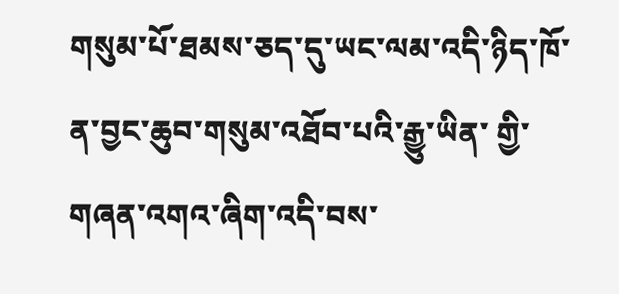གསུམ་པོ་ཐམས་ཅད་དུ་ཡང་ལམ་འདི་ཉིད་ཁོ་ན་བྱང་ཆུབ་གསུམ་འཐོབ་པའི་རྒྱུ་ཡིན་ གྱི་གཞན་འགའ་ཞིག་འདི་བས་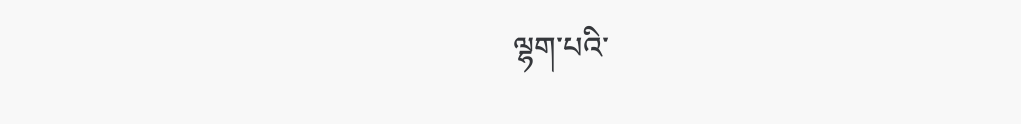ལྷག་པའི་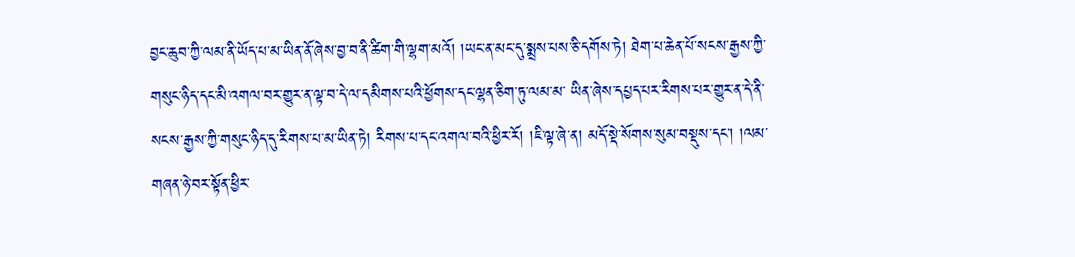བྱང་ཆུབ་ཀྱི་ལམ་ནི་ཡོད་པ་མ་ཡིན་ནོ་ཞེས་བྱ་བ་ནི་ཚིག་གི་ལྷག་མའོ། །ཡང་ན་མང་དུ་སྨྲས་པས་ཅི་དགོས་ཏེ། ཐེག་པ་ཆེན་པོ་སངས་རྒྱས་ཀྱི་གསུང་ཉིད་དང་མི་འགལ་བར་གྱུར་ན་ལྟ་བ་དེ་ལ་དམིགས་པའི་ཕྱོགས་དང་ལྷན་ཅིག་ཏུ་ལམ་མ་ ཡིན་ཞེས་དཔྱད་པར་རིགས་པར་གྱུར་ན་དེ་ནི་སངས་རྒྱས་ཀྱི་གསུང་ཉིད་དུ་རིགས་པ་མ་ཡིན་ཏེ། རིགས་པ་དང་འགལ་བའི་ཕྱིར་རོ། །ཇི་ལྟ་ཞེ་ན། མདོ་སྡེ་སོགས་སུམ་བསྡུས་དང་། །ལམ་གཞན་ཉེ་བར་སྟོན་ཕྱིར་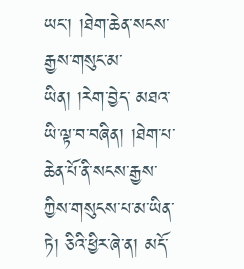ཡང་། །ཐེག་ཆེན་སངས་རྒྱས་གསུང་མ་ཡིན། །རེག་བྱེད་ མཐའ་ཡི་ལྟ་བ་བཞིན། །ཐེག་པ་ཆེན་པོ་ནི་སངས་རྒྱས་ཀྱིས་གསུངས་པ་མ་ཡིན་ཏེ། ཅིའི་ཕྱིར་ཞེ་ན། མདོ་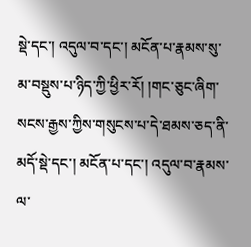སྡེ་དང་། འདུལ་བ་དང་། མངོན་པ་རྣམས་སུ་མ་བསྡུས་པ་ཉིད་ཀྱི་ཕྱིར་རོ། །གང་ཅུང་ཞིག་སངས་རྒྱས་ཀྱིས་གསུངས་པ་དེ་ཐམས་ཅད་ནི་མདོ་སྡེ་དང་། མངོན་པ་དང་། འདུལ་བ་རྣམས་ལ་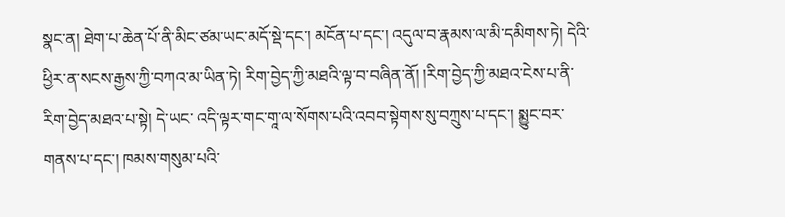སྣང་ན། ཐེག་པ་ཆེན་པོ་ནི་མིང་ཙམ་ཡང་མདོ་སྡེ་དང་། མངོན་པ་དང་། འདུལ་བ་རྣམས་ལ་མི་དམིགས་ཏེ། དེའི་ཕྱིར་ན་སངས་རྒྱས་ཀྱི་བཀའ་མ་ཡིན་ཏེ། རིག་བྱེད་ཀྱི་མཐའི་ལྟ་བ་བཞིན་ནོ། །རིག་བྱེད་ཀྱི་མཐའ་ངེས་པ་ནི་རིག་བྱེད་མཐའ་པ་སྟེ། དེ་ཡང་ འདི་ལྟར་གང་གཱ་ལ་སོགས་པའི་འབབ་སྟེགས་སུ་བཀྲུས་པ་དང་། སྨྱུང་བར་གནས་པ་དང་། ཁམས་གསུམ་པའི་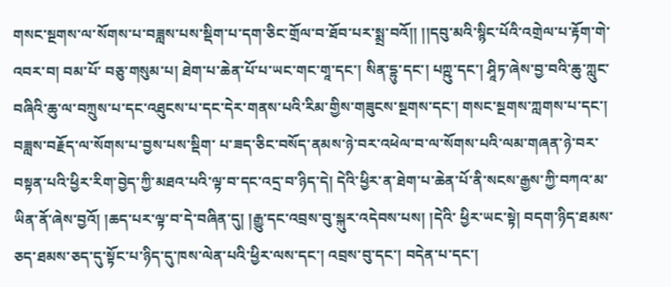གསང་སྔགས་ལ་སོགས་པ་བཟླས་པས་སྡིག་པ་དག་ཅིང་གྲོལ་བ་ཐོབ་པར་སྨྲ་བའོ།། །།དབུ་མའི་སྙིང་པོའི་འགྲེལ་པ་རྟོག་གེ་འབར་བ། བམ་པོ་ བཅུ་གསུམ་པ། ཐེག་པ་ཆེན་པོ་པ་ཡང་གང་གཱ་དང་། སིན་དྷུ་དང་། པཀྵུ་དང་། ཤཱིཏ་ཞེས་བྱ་བའི་ཆུ་ཀླུང་བཞིའི་ཆུ་ལ་བཀྲུས་པ་དང་འཐུངས་པ་དང་དེར་གནས་པའི་རིམ་གྱིས་གཟུངས་སྔགས་དང་། གསང་སྔགས་ཀླགས་པ་དང་། བཟླས་བརྗོད་ལ་སོགས་པ་བྱས་པས་སྡིག་ པ་ཟད་ཅིང་བསོད་ནམས་ཉེ་བར་འཕེལ་བ་ལ་སོགས་པའི་ལམ་གཞན་ཉེ་བར་བསྟན་པའི་ཕྱིར་རིག་བྱེད་ཀྱི་མཐའ་པའི་ལྟ་བ་དང་འདྲ་བ་ཉིད་དེ། དེའི་ཕྱིར་ན་ཐེག་པ་ཆེན་པོ་ནི་སངས་རྒྱས་ཀྱི་བཀའ་མ་ཡིན་ནོ་ཞེས་བྱའོ། །ཆད་པར་ལྟ་བ་དེ་བཞིན་དུ། །རྒྱུ་དང་འབྲས་བུ་སྐུར་འདེབས་པས། །དེའི་ ཕྱིར་ཡང་སྟེ། བདག་ཉིད་ཐམས་ཅད་ཐམས་ཅད་དུ་སྟོང་པ་ཉིད་དུ་ཁས་ལེན་པའི་ཕྱིར་ལས་དང་། འབྲས་བུ་དང་། བདེན་པ་དང་།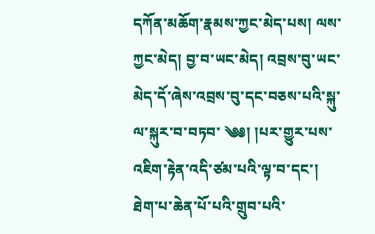དཀོན་མཆོག་རྣམས་ཀྱང་མེད་པས། ལས་ཀྱང་མེད། བྱ་བ་ཡང་མེད། འབྲས་བུ་ཡང་མེད་དོ་ཞེས་འབྲས་བུ་དང་བཅས་པའི་སྐུ་ལ་སྐུར་བ་བཏབ་ ༄༅། །པར་གྱུར་པས་འཇིག་རྟེན་འདི་ཙམ་པའི་ལྟ་བ་དང་། ཐེག་པ་ཆེན་པོ་པའི་གྲུབ་པའི་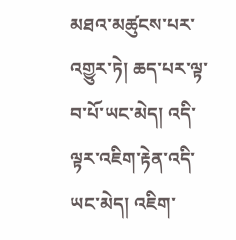མཐའ་མཚུངས་པར་འགྱུར་ཏེ། ཆད་པར་ལྟ་བ་པོ་ཡང་མེད། འདི་ལྟར་འཇིག་རྟེན་འདི་ཡང་མེད། འཇིག་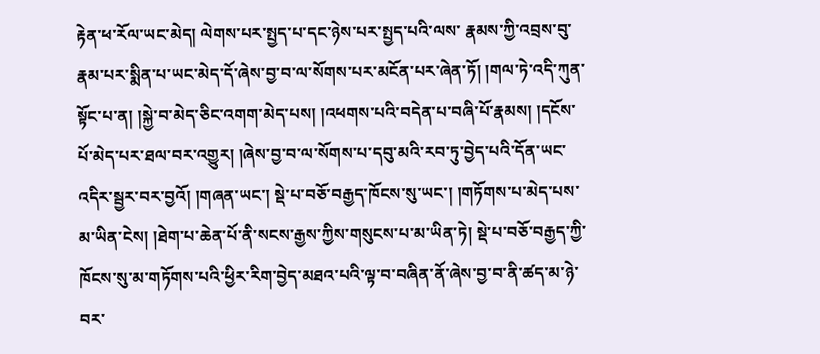རྟེན་ཕ་རོལ་ཡང་མེད། ལེགས་པར་སྤྱད་པ་དང་ཉེས་པར་སྤྱད་པའི་ལས་ རྣམས་ཀྱི་འབྲས་བུ་རྣམ་པར་སྨིན་པ་ཡང་མེད་དོ་ཞེས་བྱ་བ་ལ་སོགས་པར་མངོན་པར་ཞེན་ཏོ། །གལ་ཏེ་འདི་ཀུན་སྟོང་པ་ན། །སྐྱེ་བ་མེད་ཅིང་འགག་མེད་པས། །འཕགས་པའི་བདེན་པ་བཞི་པོ་རྣམས། །དངོས་པོ་མེད་པར་ཐལ་བར་འགྱུར། །ཞེས་བྱ་བ་ལ་སོགས་པ་དབུ་མའི་རབ་ཏུ་བྱེད་པའི་དོན་ཡང་ འདིར་སྦྱར་བར་བྱའོ། །གཞན་ཡང་། སྡེ་པ་བཅོ་བརྒྱད་ཁོངས་སུ་ཡང་། །གཏོགས་པ་མེད་པས་མ་ཡིན་ངེས། །ཐེག་པ་ཆེན་པོ་ནི་སངས་རྒྱས་ཀྱིས་གསུངས་པ་མ་ཡིན་ཏེ། སྡེ་པ་བཅོ་བརྒྱད་ཀྱི་ཁོངས་སུ་མ་གཏོགས་པའི་ཕྱིར་རིག་བྱེད་མཐའ་པའི་ལྟ་བ་བཞིན་ནོ་ཞེས་བྱ་བ་ནི་ཚད་མ་ཉེ་བར་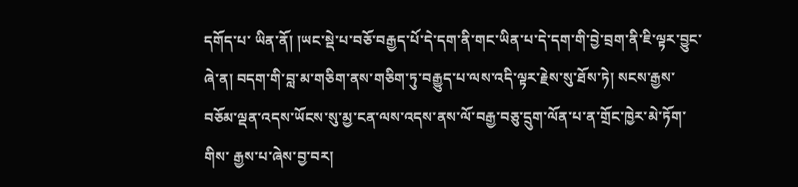དགོད་པ་ ཡིན་ནོ། །ཡང་སྡེ་པ་བཅོ་བརྒྱད་པོ་དེ་དག་ནི་གང་ཡིན་པ་དེ་དག་གི་བྱེ་བྲག་ནི་ཇི་ལྟར་བྱུང་ཞེ་ན། བདག་གི་བླ་མ་གཅིག་ནས་གཅིག་ཏུ་བརྒྱུད་པ་ལས་འདི་ལྟར་རྗེས་སུ་ཐོས་ཏེ། སངས་རྒྱས་བཅོམ་ལྡན་འདས་ཡོངས་སུ་མྱ་ངན་ལས་འདས་ནས་ལོ་བརྒྱ་བཅུ་དྲུག་ལོན་པ་ན་གྲོང་ཁྱེར་མེ་ཏོག་གིས་ རྒྱས་པ་ཞེས་བྱ་བར།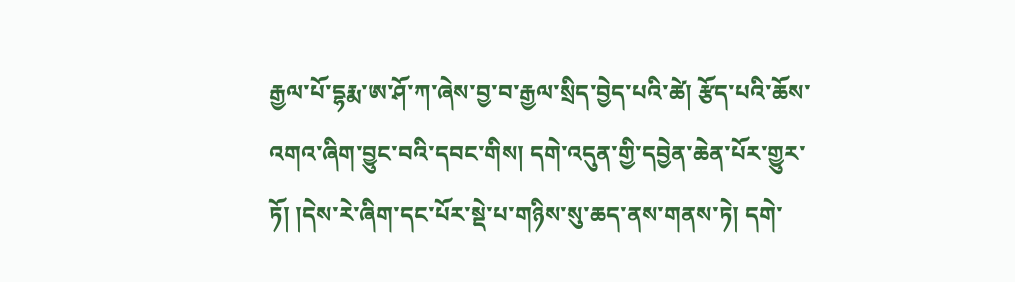རྒྱལ་པོ་དྷརྨ་ཨ་ཤོ་ཀ་ཞེས་བྱ་བ་རྒྱལ་སྲིད་བྱེད་པའི་ཚེ། རྩོད་པའི་ཆོས་འགའ་ཞིག་བྱུང་བའི་དབང་གིས། དགེ་འདུན་གྱི་དབྱེན་ཆེན་པོར་གྱུར་ཏོ། །དེས་རེ་ཞིག་དང་པོར་སྡེ་པ་གཉིས་སུ་ཆད་ནས་གནས་ཏེ། དགེ་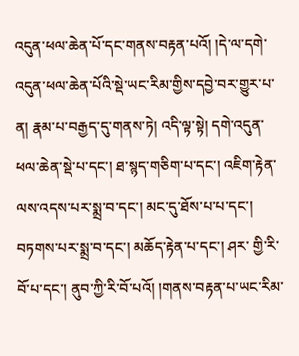འདུན་ཕལ་ཆེན་པོ་དང་གནས་བརྟན་པའོ། །དེ་ལ་དགེ་ འདུན་ཕལ་ཆེན་པོའི་སྡེ་ཡང་རིམ་གྱིས་དབྱེ་བར་གྱུར་པ་ན། རྣམ་པ་བརྒྱད་དུ་གནས་ཏེ། འདི་ལྟ་སྟེ། དགེ་འདུན་ཕལ་ཆེན་སྡེ་པ་དང་། ཐ་སྙད་གཅིག་པ་དང་། འཇིག་རྟེན་ལས་འདས་པར་སྨྲ་བ་དང་། མང་དུ་ཐོས་པ་པ་དང་། བཏགས་པར་སྨྲ་བ་དང་། མཆོད་རྟེན་པ་དང་། ཤར་ གྱི་རི་བོ་པ་དང་། ནུབ་ཀྱི་རི་བོ་པའོ། །གནས་བརྟན་པ་ཡང་རིམ་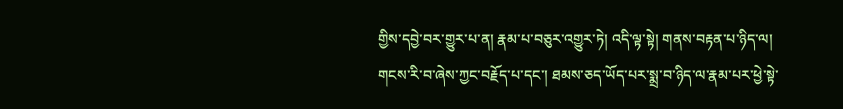གྱིས་དབྱེ་བར་གྱུར་པ་ན། རྣམ་པ་བཅུར་འགྱུར་ཏེ། འདི་ལྟ་སྟེ། གནས་བརྟན་པ་ཉིད་ལ། གངས་རི་བ་ཞེས་ཀྱང་བརྗོད་པ་དང་། ཐམས་ཅད་ཡོད་པར་སྨྲ་བ་ཉིད་ལ་རྣམ་པར་ཕྱེ་སྟེ་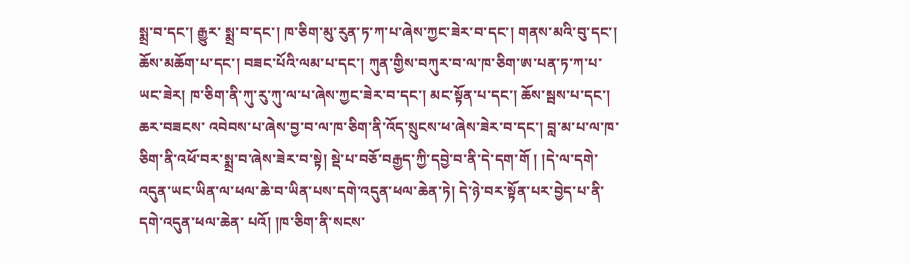སྨྲ་བ་དང་། རྒྱུར་ སྨྲ་བ་དང་། ཁ་ཅིག་མུ་རུན་ཏ་ཀ་པ་ཞེས་ཀྱང་ཟེར་བ་དང་། གནས་མའི་བུ་དང་། ཆོས་མཆོག་པ་དང་། བཟང་པོའི་ལམ་པ་དང་། ཀུན་གྱིས་བཀུར་བ་ལ་ཁ་ཅིག་ཨ་པན་ཏ་ཀ་པ་ཡང་ཟེར། ཁ་ཅིག་ནི་ཀུ་རུ་ཀུ་ལ་པ་ཞེས་ཀྱང་ཟེར་བ་དང་། མང་སྟོན་པ་དང་། ཆོས་སྦས་པ་དང་། ཆར་བཟངས་ འབེབས་པ་ཞེས་བྱ་བ་ལ་ཁ་ཅིག་ནི་འོད་སྲུངས་ཕ་ཞེས་ཟེར་བ་དང་། བླ་མ་པ་ལ་ཁ་ཅིག་ནི་འཕོ་བར་སྨྲ་བ་ཞེས་ཟེར་བ་སྟེ། སྡེ་པ་བཅོ་བརྒྱད་ཀྱི་དབྱེ་བ་ནི་དེ་དག་གོ ། །དེ་ལ་དགེ་འདུན་ཡང་ཡིན་ལ་ཕལ་ཆེ་བ་ཡིན་པས་དགེ་འདུན་ཕལ་ཆེན་ཏེ། དེ་ཉེ་བར་སྟོན་པར་བྱེད་པ་ནི་དགེ་འདུན་ཕལ་ཆེན་ པའོ། །ཁ་ཅིག་ནི་སངས་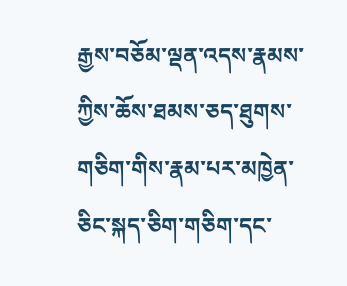རྒྱས་བཅོམ་ལྡན་འདས་རྣམས་ཀྱིས་ཆོས་ཐམས་ཅད་ཐུགས་གཅིག་གིས་རྣམ་པར་མཁྱེན་ཅིང་སྐད་ཅིག་གཅིག་དང་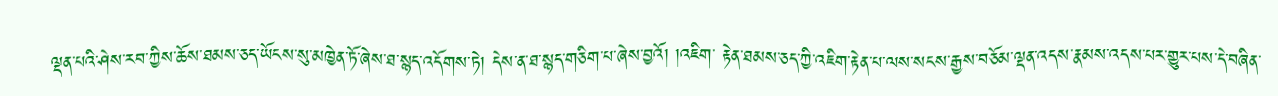ལྡན་པའི་ཤེས་རབ་ཀྱིས་ཆོས་ཐམས་ཅད་ཡོངས་སུ་མཁྱེན་ཏོ་ཞེས་ཐ་སྙད་འདོགས་ཏེ། དེས་ན་ཐ་སྙད་གཅིག་པ་ཞེས་བྱའོ། །འཇིག་ རྟེན་ཐམས་ཅད་ཀྱི་འཇིག་རྟེན་པ་ལས་སངས་རྒྱས་བཅོམ་ལྡན་འདས་རྣམས་འདས་པར་གྱུར་པས་དེ་བཞིན་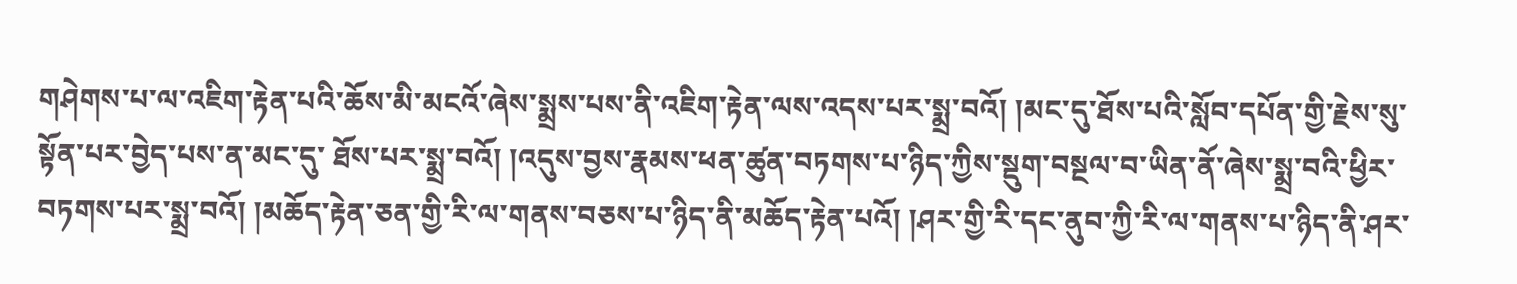གཤེགས་པ་ལ་འཇིག་རྟེན་པའི་ཆོས་མི་མངའོ་ཞེས་སྨྲས་པས་ནི་འཇིག་རྟེན་ལས་འདས་པར་སྨྲ་བའོ། །མང་དུ་ཐོས་པའི་སློབ་དཔོན་གྱི་རྗེས་སུ་སྟོན་པར་བྱེད་པས་ན་མང་དུ་ ཐོས་པར་སྨྲ་བའོ། །འདུས་བྱས་རྣམས་ཕན་ཚུན་བཏགས་པ་ཉིད་ཀྱིས་སྡུག་བསྔལ་བ་ཡིན་ནོ་ཞེས་སྨྲ་བའི་ཕྱིར་བཏགས་པར་སྨྲ་བའོ། །མཆོད་རྟེན་ཅན་གྱི་རི་ལ་གནས་བཅས་པ་ཉིད་ནི་མཆོད་རྟེན་པའོ། །ཤར་གྱི་རི་དང་ནུབ་ཀྱི་རི་ལ་གནས་པ་ཉིད་ནི་ཤར་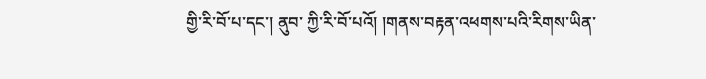གྱི་རི་བོ་པ་དང་། ནུབ་ ཀྱི་རི་བོ་པའོ། །གནས་བརྟན་འཕགས་པའི་རིགས་ཡིན་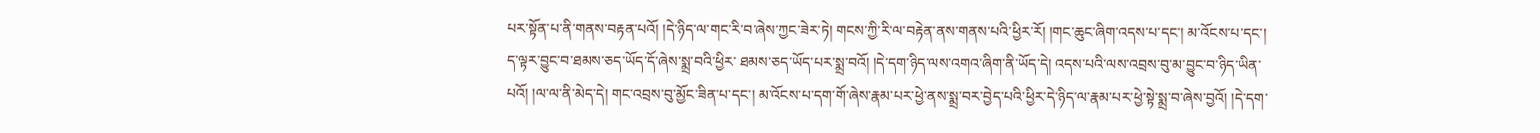པར་སྟོན་པ་ནི་གནས་བརྟན་པའོ། །དེ་ཉིད་ལ་གང་རི་བ་ཞེས་ཀྱང་ཟེར་ཏེ། གངས་ཀྱི་རི་ལ་བརྟེན་ནས་གནས་པའི་ཕྱིར་རོ། །གང་ཆུང་ཞིག་འདས་པ་དང་། མ་འོངས་པ་དང་། ད་ལྟར་བྱུང་བ་ཐམས་ཅད་ཡོད་དོ་ཞེས་སྨྲ་བའི་ཕྱིར་ ཐམས་ཅད་ཡོད་པར་སྨྲ་བའོ། །དེ་དག་ཉིད་ལས་འགའ་ཞིག་ནི་ཡོད་དེ། འདས་པའི་ལས་འབྲས་བུ་མ་བྱུང་བ་ཉིད་ཡིན་པའོ། །ལ་ལ་ནི་མེད་དེ། གང་འབྲས་བུ་མྱོང་ཟིན་པ་དང་། མ་འོངས་པ་དག་གོ་ཞེས་རྣམ་པར་ཕྱེ་ནས་སྨྲ་བར་བྱེད་པའི་ཕྱིར་དེ་ཉིད་ལ་རྣམ་པར་ཕྱེ་སྟེ་སྨྲ་བ་ཞེས་བྱའོ། །དེ་དག་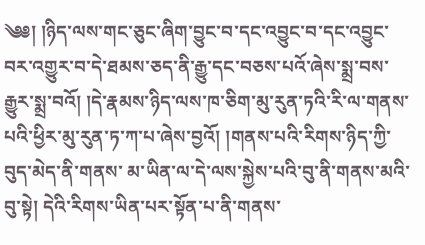༄༅། །ཉིད་ལས་གང་ཅུང་ཞིག་བྱུང་བ་དང་འབྱུང་བ་དང་འབྱུང་བར་འགྱུར་བ་དེ་ཐམས་ཅད་ནི་རྒྱུ་དང་བཅས་པའོ་ཞེས་སྨྲ་བས་རྒྱུར་སྨྲ་བའོ། །དེ་རྣམས་ཉིད་ལས་ཁ་ཅིག་མུ་རུན་ཏའི་རི་ལ་གནས་པའི་ཕྱིར་མུ་རུན་ཏ་ཀ་པ་ཞེས་བྱའོ། །གནས་པའི་རིགས་ཉིད་ཀྱི་བུད་མེད་ནི་གནས་ མ་ཡིན་ལ་དེ་ལས་སྐྱེས་པའི་བུ་ནི་གནས་མའི་བུ་སྟེ། དེའི་རིགས་ཡིན་པར་སྟོན་པ་ནི་གནས་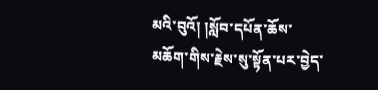མའི་བུའོ། །སློབ་དཔོན་ཆོས་མཆོག་གིས་རྗེས་སུ་སྟོན་པར་བྱེད་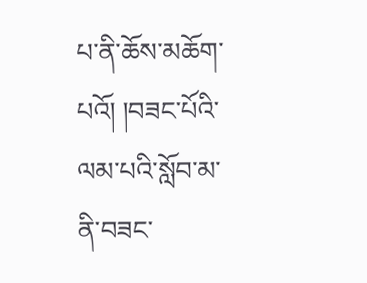པ་ནི་ཆོས་མཆོག་པའོ། །བཟང་པོའི་ལམ་པའི་སློབ་མ་ནི་བཟང་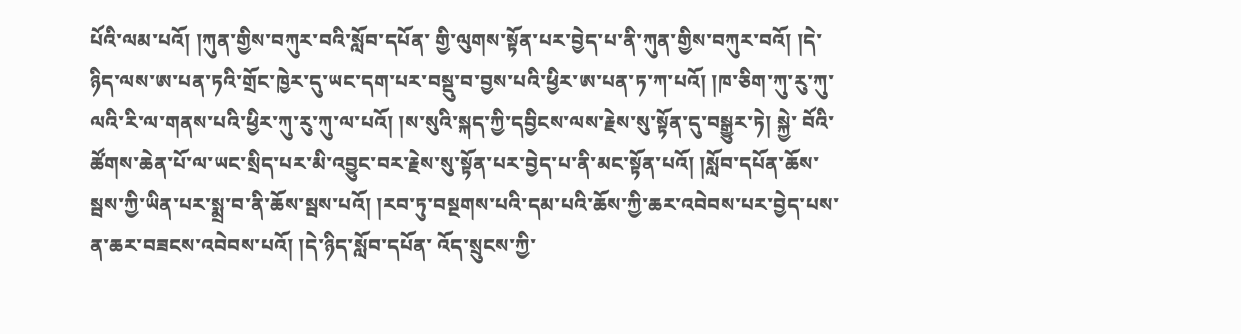པོའི་ལམ་པའོ། །ཀུན་གྱིས་བཀུར་བའི་སློབ་དཔོན་ གྱི་ལུགས་སྟོན་པར་བྱེད་པ་ནི་ཀུན་གྱིས་བཀུར་བའོ། །དེ་ཉིད་ལས་ཨ་པན་ཏའི་གྲོང་ཁྱེར་དུ་ཡང་དག་པར་བསྡུ་བ་བྱས་པའི་ཕྱིར་ཨ་པན་ཏ་ཀ་པའོ། །ཁ་ཅིག་ཀུ་རུ་ཀུ་ལའི་རི་ལ་གནས་པའི་ཕྱིར་ཀུ་རུ་ཀུ་ལ་པའོ། །ས་སུའི་སྐད་ཀྱི་དབྱིངས་ལས་རྗེས་སུ་སྟོན་དུ་བསྒྱུར་ཏེ། སྐྱེ་ བོའི་ཚོགས་ཆེན་པོ་ལ་ཡང་སྲིད་པར་མི་འབྱུང་བར་རྗེས་སུ་སྟོན་པར་བྱེད་པ་ནི་མང་སྟོན་པའོ། །སློབ་དཔོན་ཆོས་སྦས་ཀྱི་ཡིན་པར་སྨྲ་བ་ནི་ཆོས་སྦས་པའོ། །རབ་ཏུ་བསྔགས་པའི་དམ་པའི་ཆོས་ཀྱི་ཆར་འབེབས་པར་བྱེད་པས་ན་ཆར་བཟངས་འབེབས་པའོ། །དེ་ཉིད་སློབ་དཔོན་ འོད་སྲུངས་ཀྱི་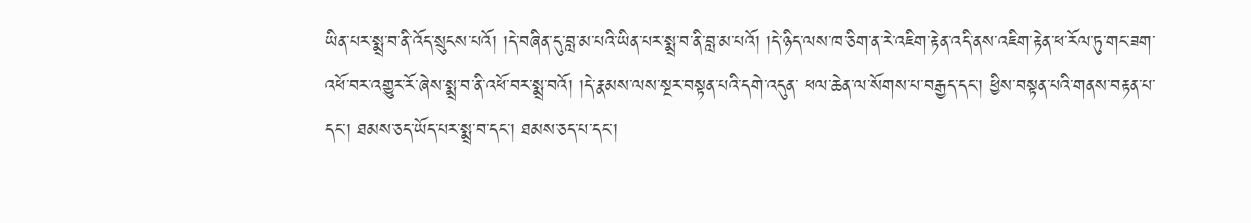ཡིན་པར་སྨྲ་བ་ནི་འོད་སྲུངས་པའོ། །དེ་བཞིན་དུ་བླ་མ་པའི་ཡིན་པར་སྨྲ་བ་ནི་བླ་མ་པའོ། །དེ་ཉིད་ལས་ཁ་ཅིག་ན་རེ་འཇིག་རྟེན་འདི་ནས་འཇིག་རྟེན་ཕ་རོལ་ཏུ་གང་ཟག་འཕོ་བར་འགྱུར་རོ་ཞེས་སྨྲ་བ་ནི་འཕོ་བར་སྨྲ་བའོ། །དེ་རྣམས་ལས་སྔར་བསྟན་པའི་དགེ་འདུན་ ཕལ་ཆེན་ལ་སོགས་པ་བརྒྱད་དང་། ཕྱིས་བསྟན་པའི་གནས་བརྟན་པ་དང་། ཐམས་ཅད་ཡོད་པར་སྨྲ་བ་དང་། ཐམས་ཅད་པ་དང་།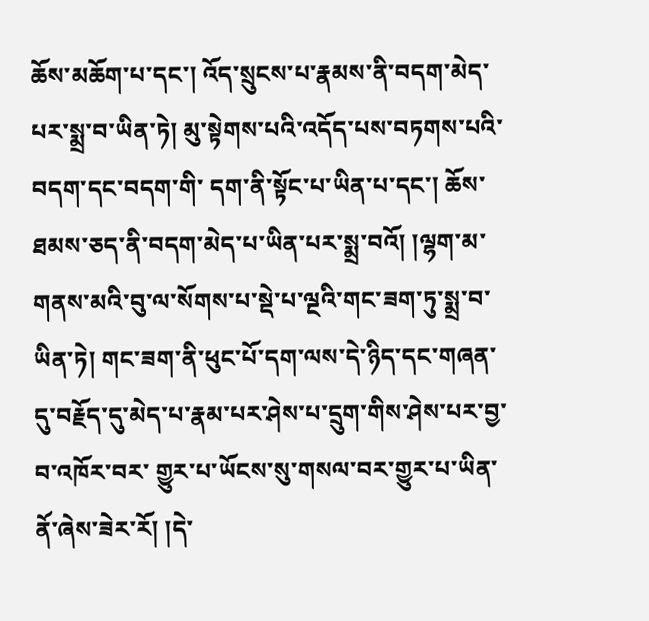ཆོས་མཆོག་པ་དང་། འོད་སྲུངས་པ་རྣམས་ནི་བདག་མེད་པར་སྨྲ་བ་ཡིན་ཏེ། མུ་སྟེགས་པའི་འདོད་པས་བཏགས་པའི་བདག་དང་བདག་གི་ དག་ནི་སྟོང་པ་ཡིན་པ་དང་། ཆོས་ཐམས་ཅད་ནི་བདག་མེད་པ་ཡིན་པར་སྨྲ་བའོ། །ལྷག་མ་གནས་མའི་བུ་ལ་སོགས་པ་སྡེ་པ་ལྔའི་གང་ཟག་ཏུ་སྨྲ་བ་ཡིན་ཏེ། གང་ཟག་ནི་ཕུང་པོ་དག་ལས་དེ་ཉིད་དང་གཞན་དུ་བརྗོད་དུ་མེད་པ་རྣམ་པར་ཤེས་པ་དྲུག་གིས་ཤེས་པར་བྱ་བ་འཁོར་བར་ གྱུར་པ་ཡོངས་སུ་གསལ་བར་གྱུར་པ་ཡིན་ནོ་ཞེས་ཟེར་རོ། །དེ་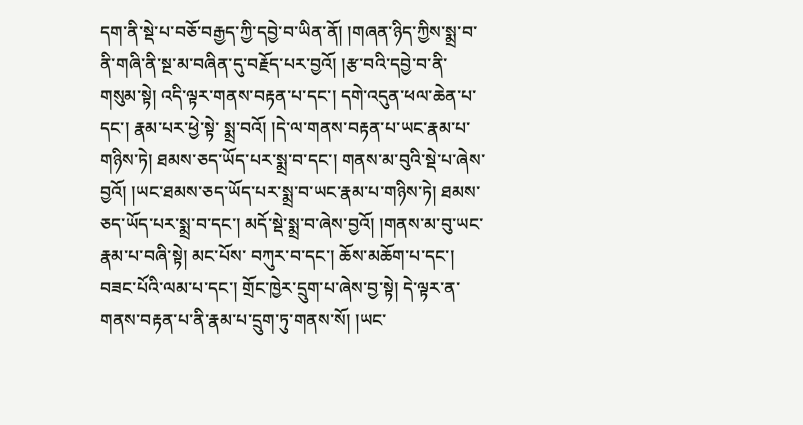དག་ནི་སྡེ་པ་བཅོ་བརྒྱད་ཀྱི་དབྱེ་བ་ཡིན་ནོ། །གཞན་ཉིད་ཀྱིས་སྨྲ་བ་ནི་གཞི་ནི་སྔ་མ་བཞིན་དུ་བརྗོད་པར་བྱའོ། །རྩ་བའི་དབྱེ་བ་ནི་གསུམ་སྟེ། འདི་ལྟར་གནས་བརྟན་པ་དང་། དགེ་འདུན་ཕལ་ཆེན་པ་དང་། རྣམ་པར་ཕྱེ་སྟེ་ སྨྲ་བའོ། །དེ་ལ་གནས་བརྟན་པ་ཡང་རྣམ་པ་གཉིས་ཏེ། ཐམས་ཅད་ཡོད་པར་སྨྲ་བ་དང་། གནས་མ་བུའི་སྡེ་པ་ཞེས་བྱའོ། །ཡང་ཐམས་ཅད་ཡོད་པར་སྨྲ་བ་ཡང་རྣམ་པ་གཉིས་ཏེ། ཐམས་ཅད་ཡོད་པར་སྨྲ་བ་དང་། མདོ་སྡེ་སྨྲ་བ་ཞེས་བྱའོ། །གནས་མ་བུ་ཡང་རྣམ་པ་བཞི་སྟེ། མང་པོས་ བཀུར་བ་དང་། ཆོས་མཆོག་པ་དང་། བཟང་པོའི་ལམ་པ་དང་། གྲོང་ཁྱེར་དྲུག་པ་ཞེས་བྱ་སྟེ། དེ་ལྟར་ན་གནས་བརྟན་པ་ནི་རྣམ་པ་དྲུག་ཏུ་གནས་སོ། །ཡང་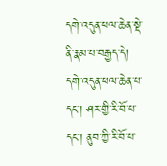དགེ་འདུན་ཕལ་ཆེན་སྡེ་ནི་རྣམ་པ་བརྒྱད་དེ། དགེ་འདུན་ཕལ་ཆེན་པ་དང་། ཤར་གྱི་རི་བོ་པ་དང་། ནུབ་ཀྱི་རི་བོ་པ་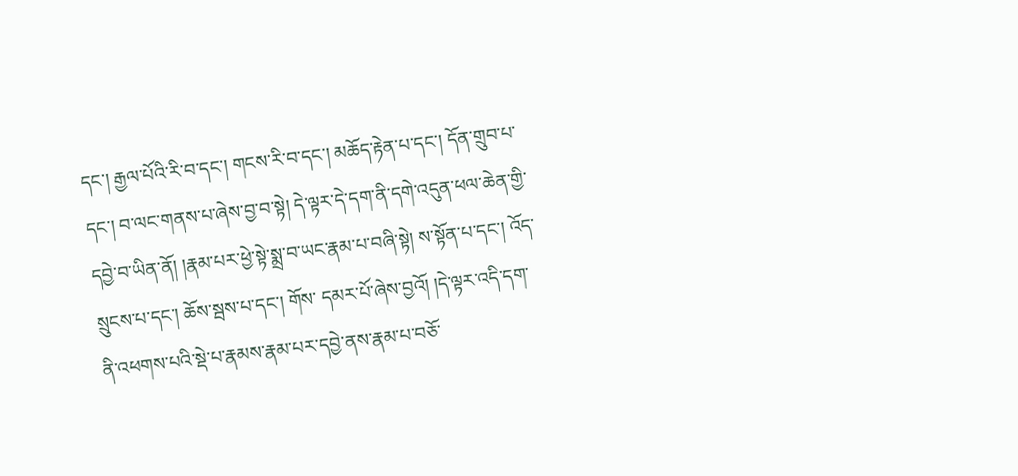དང་། རྒྱལ་པོའི་རི་བ་དང་། གངས་རི་བ་དང་། མཆོད་རྟེན་པ་དང་། དོན་གྲུབ་པ་དང་། བ་ལང་གནས་པ་ཞེས་བྱ་བ་སྟེ། དེ་ལྟར་དེ་དག་ནི་དགེ་འདུན་ཕལ་ཆེན་གྱི་དབྱེ་བ་ཡིན་ནོ། །རྣམ་པར་ཕྱེ་སྟེ་སྨྲ་བ་ཡང་རྣམ་པ་བཞི་སྟེ། ས་སྟོན་པ་དང་། འོད་སྲུངས་པ་དང་། ཆོས་སྦས་པ་དང་། གོས་ དམར་པོ་ཞེས་བྱའོ། །དེ་ལྟར་འདི་དག་ནི་འཕགས་པའི་སྡེ་པ་རྣམས་རྣམ་པར་དབྱེ་ནས་རྣམ་པ་བཅོ་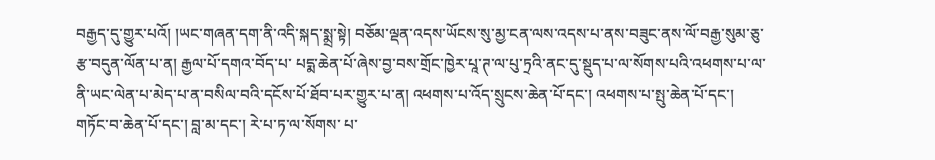བརྒྱད་དུ་གྱུར་པའོ། །ཡང་གཞན་དག་ནི་འདི་སྐད་སྨྲ་སྟེ། བཅོམ་ལྡན་འདས་ཡོངས་སུ་མྱ་ངན་ལས་འདས་པ་ནས་བཟུང་ནས་ལོ་བརྒྱ་སུམ་ཅུ་རྩ་བདུན་ལོན་པ་ན། རྒྱལ་པོ་དགའ་བོད་པ་ པདྨ་ཆེན་པོ་ཞེས་བྱ་བས་གྲོང་ཁྱེར་པཱ་ཊ་ལ་པུ་ཏྲའི་ནང་དུ་སྡུད་པ་ལ་སོགས་པའི་འཕགས་པ་ལ་ནི་ཡང་ལེན་པ་མེད་པ་ན་བསིལ་བའི་དངོས་པོ་ཐོབ་པར་གྱུར་པ་ན། འཕགས་པ་འོད་སྲུངས་ཆེན་པོ་དང་། འཕགས་པ་སྤུ་ཆེན་པོ་དང་། གཏོང་བ་ཆེན་པོ་དང་། བླ་མ་དང་། རེ་པ་ཏ་ལ་སོགས་ པ་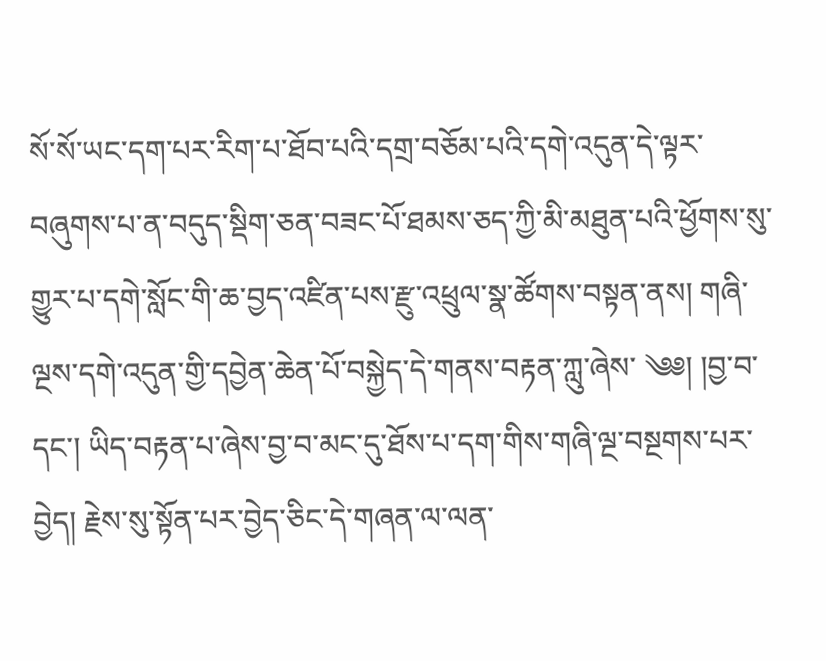སོ་སོ་ཡང་དག་པར་རིག་པ་ཐོབ་པའི་དགྲ་བཅོམ་པའི་དགེ་འདུན་དེ་ལྟར་བཞུགས་པ་ན་བདུད་སྡིག་ཅན་བཟང་པོ་ཐམས་ཅད་ཀྱི་མི་མཐུན་པའི་ཕྱོགས་སུ་གྱུར་པ་དགེ་སློང་གི་ཆ་བྱད་འཛིན་པས་རྫུ་འཕྲུལ་སྣ་ཚོགས་བསྟན་ནས། གཞི་ལྔས་དགེ་འདུན་གྱི་དབྱེན་ཆེན་པོ་བསྐྱེད་དེ་གནས་བརྟན་ཀླུ་ཞེས་ ༄༅། །བྱ་བ་དང་། ཡིད་བརྟན་པ་ཞེས་བྱ་བ་མང་དུ་ཐོས་པ་དག་གིས་གཞི་ལྔ་བསྔགས་པར་བྱེད། རྗེས་སུ་སྟོན་པར་བྱེད་ཅིང་དེ་གཞན་ལ་ལན་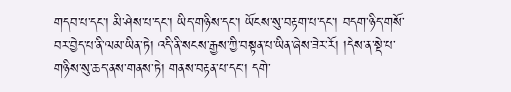གདབ་པ་དང་། མི་ཤེས་པ་དང་། ཡིད་གཉིས་དང་། ཡོངས་སུ་བརྟག་པ་དང་། བདག་ཉིད་གསོ་བར་བྱེད་པ་ནི་ལམ་ཡིན་ཏེ། འདི་ནི་སངས་རྒྱས་ཀྱི་བསྟན་པ་ཡིན་ཞེས་ཟེར་རོ། །དེས་ན་སྡེ་པ་གཉིས་སུ་ཆད་ནས་གནས་ཏེ། གནས་བརྟན་པ་དང་། དགེ་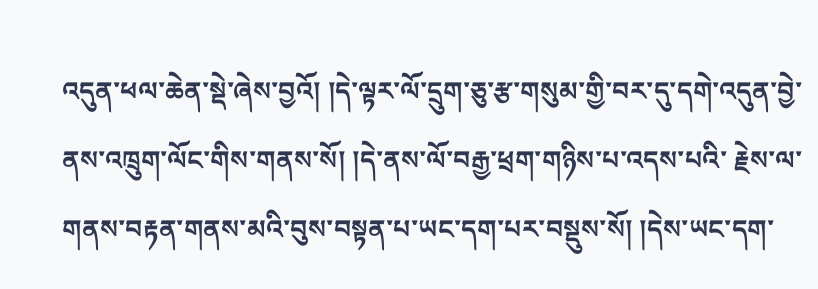འདུན་ཕལ་ཆེན་སྡེ་ཞེས་བྱའོ། །དེ་ལྟར་ལོ་དྲུག་ཅུ་རྩ་གསུམ་གྱི་བར་དུ་དགེ་འདུན་བྱེ་ནས་འཁྲུག་ལོང་གིས་གནས་སོ། །དེ་ནས་ལོ་བརྒྱ་ཕྲག་གཉིས་པ་འདས་པའི་ རྗེས་ལ་གནས་བརྟན་གནས་མའི་བུས་བསྟན་པ་ཡང་དག་པར་བསྡུས་སོ། །དེས་ཡང་དག་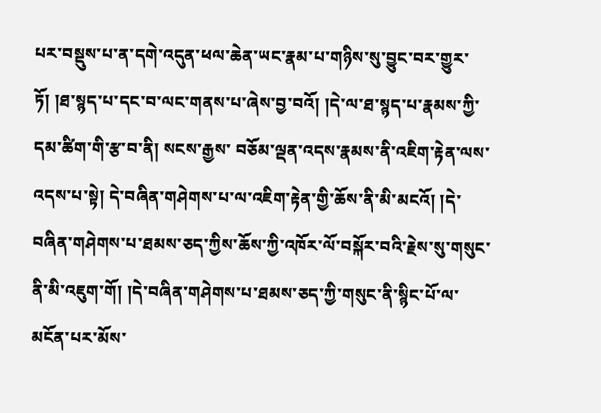པར་བསྡུས་པ་ན་དགེ་འདུན་ཕལ་ཆེན་ཡང་རྣམ་པ་གཉིས་སུ་བྱུང་བར་གྱུར་ཏོ། །ཐ་སྙད་པ་དང་བ་ལང་གནས་པ་ཞེས་བྱ་བའོ། །དེ་ལ་ཐ་སྙད་པ་རྣམས་ཀྱི་དམ་ཚིག་གི་རྩ་བ་ནི། སངས་རྒྱས་ བཅོམ་ལྡན་འདས་རྣམས་ནི་འཇིག་རྟེན་ལས་འདས་པ་སྟེ། དེ་བཞིན་གཤེགས་པ་ལ་འཇིག་རྟེན་གྱི་ཆོས་ནི་མི་མངའོ། །དེ་བཞིན་གཤེགས་པ་ཐམས་ཅད་ཀྱིས་ཆོས་ཀྱི་འཁོར་ལོ་བསྐོར་བའི་རྗེས་སུ་གསུང་ནི་མི་འཇུག་གོ། །དེ་བཞིན་གཤེགས་པ་ཐམས་ཅད་ཀྱི་གསུང་ནི་སྙིང་པོ་ལ་ མངོན་པར་མོས་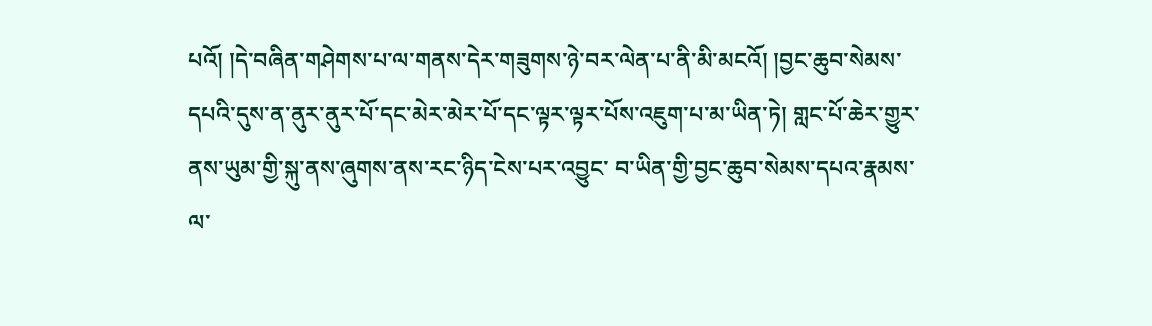པའོ། །དེ་བཞིན་གཤེགས་པ་ལ་གནས་དེར་གཟུགས་ཉེ་བར་ལེན་པ་ནི་མི་མངའོ། །བྱང་ཆུབ་སེམས་དཔའི་དུས་ན་ནུར་ནུར་པོ་དང་མེར་མེར་པོ་དང་ལྟར་ལྟར་པོས་འཇུག་པ་མ་ཡིན་ཏེ། གླང་པོ་ཆེར་གྱུར་ནས་ཡུམ་གྱི་སྐུ་ནས་ཞུགས་ནས་རང་ཉིད་ངེས་པར་འབྱུང་ བ་ཡིན་གྱི་བྱང་ཆུབ་སེམས་དཔའ་རྣམས་ལ་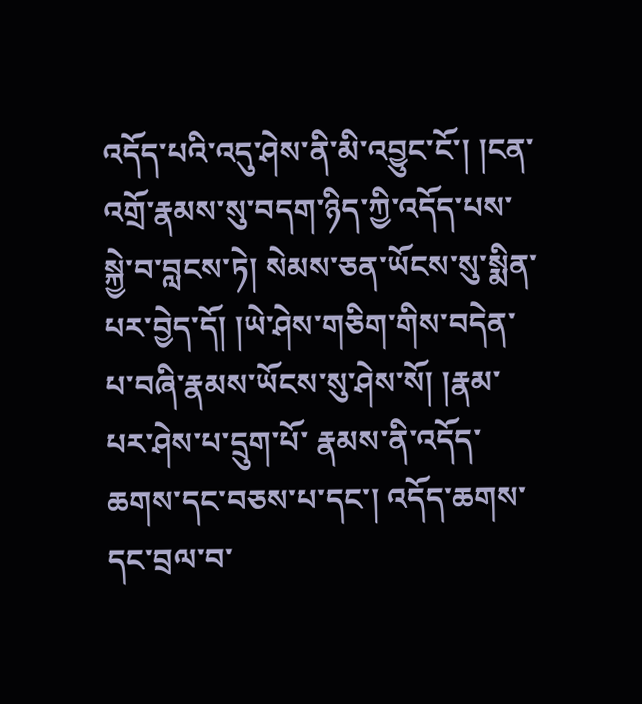འདོད་པའི་འདུ་ཤེས་ནི་མི་འབྱུང་ངོ་། །ངན་འགྲོ་རྣམས་སུ་བདག་ཉིད་ཀྱི་འདོད་པས་སྐྱེ་བ་བླངས་ཏེ། སེམས་ཅན་ཡོངས་སུ་སྨིན་པར་བྱེད་དོ། །ཡེ་ཤེས་གཅིག་གིས་བདེན་པ་བཞི་རྣམས་ཡོངས་སུ་ཤེས་སོ། །རྣམ་པར་ཤེས་པ་དྲུག་པོ་ རྣམས་ནི་འདོད་ཆགས་དང་བཅས་པ་དང་། འདོད་ཆགས་དང་བྲལ་བ་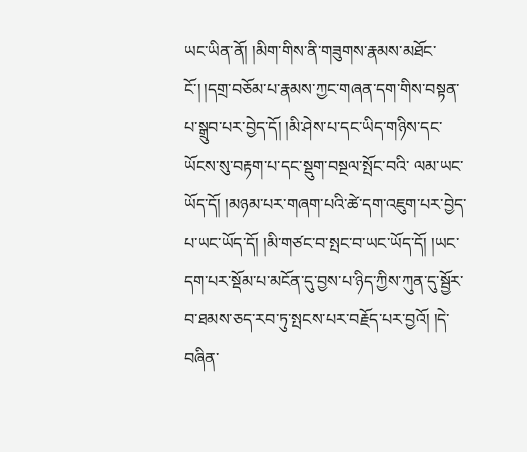ཡང་ཡིན་ནོ། །མིག་གིས་ནི་གཟུགས་རྣམས་མཐོང་ངོ་། །དགྲ་བཅོམ་པ་རྣམས་ཀྱང་གཞན་དག་གིས་བསྟན་པ་སྒྲུབ་པར་བྱེད་དོ། །མི་ཤེས་པ་དང་ཡིད་གཉིས་དང་ཡོངས་སུ་བརྟག་པ་དང་སྡུག་བསྔལ་སྤོང་བའི་ ལམ་ཡང་ཡོད་དོ། །མཉམ་པར་གཞག་པའི་ཚེ་དག་འཇུག་པར་བྱེད་པ་ཡང་ཡོད་དོ། །མི་གཙང་བ་སྤང་བ་ཡང་ཡོད་དོ། །ཡང་དག་པར་སྡོམ་པ་མངོན་དུ་བྱས་པ་ཉིད་ཀྱིས་ཀུན་དུ་སྦྱོར་བ་ཐམས་ཅད་རབ་ཏུ་སྤངས་པར་བརྗོད་པར་བྱའོ། །དེ་བཞིན་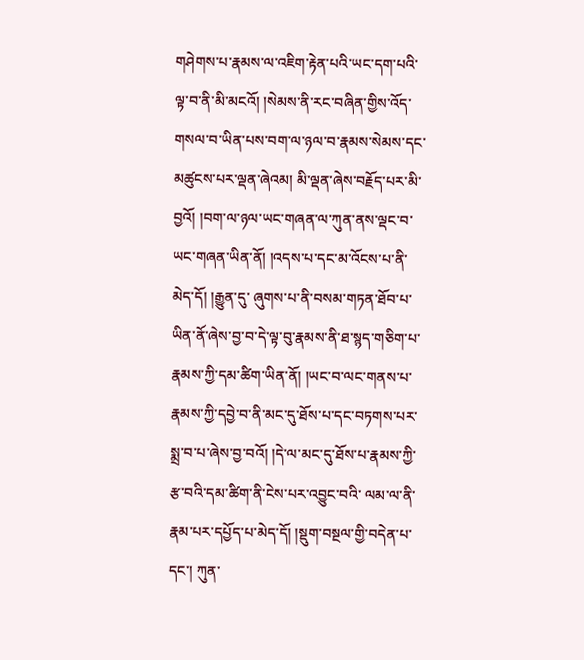གཤེགས་པ་རྣམས་ལ་འཇིག་རྟེན་པའི་ཡང་དག་པའི་ ལྟ་བ་ནི་མི་མངའོ། །སེམས་ནི་རང་བཞིན་གྱིས་འོད་གསལ་བ་ཡིན་པས་བག་ལ་ཉལ་བ་རྣམས་སེམས་དང་མཚུངས་པར་ལྡན་ཞེའམ། མི་ལྡན་ཞེས་བརྗོད་པར་མི་བྱའོ། །བག་ལ་ཉལ་ཡང་གཞན་ལ་ཀུན་ནས་ལྡང་བ་ཡང་གཞན་ཡིན་ནོ། །འདས་པ་དང་མ་འོངས་པ་ནི་མེད་དོ། །རྒྱུན་དུ་ ཞུགས་པ་ནི་བསམ་གཏན་ཐོབ་པ་ཡིན་ནོ་ཞེས་བྱ་བ་དེ་ལྟ་བུ་རྣམས་ནི་ཐ་སྙད་གཅིག་པ་རྣམས་ཀྱི་དམ་ཚིག་ཡིན་ནོ། །ཡང་བ་ལང་གནས་པ་རྣམས་ཀྱི་དབྱེ་བ་ནི་མང་དུ་ཐོས་པ་དང་བཏགས་པར་སྨྲ་བ་པ་ཞེས་བྱ་བའོ། །དེ་ལ་མང་དུ་ཐོས་པ་རྣམས་ཀྱི་རྩ་བའི་དམ་ཚིག་ནི་ངེས་པར་འབྱུང་བའི་ ལམ་ལ་ནི་རྣམ་པར་དཔྱོད་པ་མེད་དོ། །སྡུག་བསྔལ་གྱི་བདེན་པ་དང་། ཀུན་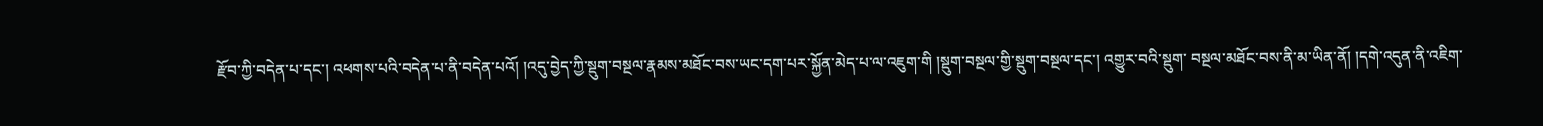རྫོབ་ཀྱི་བདེན་པ་དང་། འཕགས་པའི་བདེན་པ་ནི་བདེན་པའོ། །འདུ་བྱེད་ཀྱི་སྡུག་བསྔལ་རྣམས་མཐོང་བས་ཡང་དག་པར་སྐྱོན་མེད་པ་ལ་འཇུག་གི །སྡུག་བསྔལ་གྱི་སྡུག་བསྔལ་དང་། འགྱུར་བའི་སྡུག་ བསྔལ་མཐོང་བས་ནི་མ་ཡིན་ནོ། །དགེ་འདུན་ནི་འཇིག་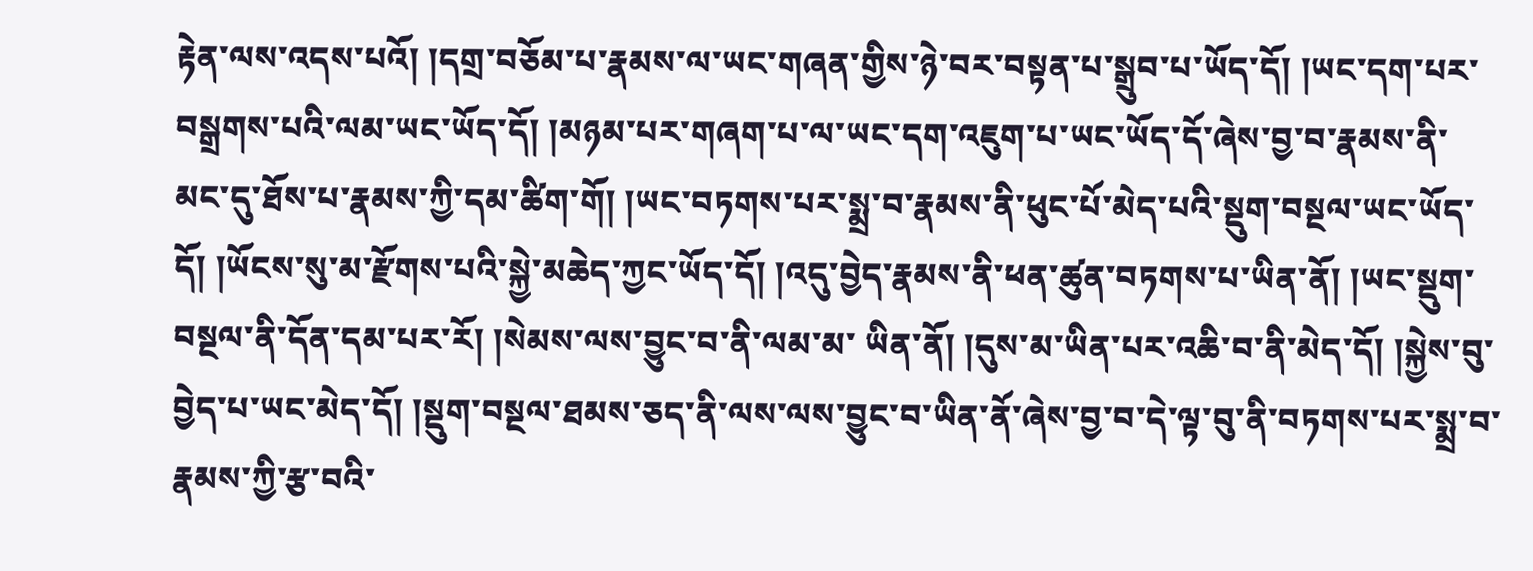རྟེན་ལས་འདས་པའོ། །དགྲ་བཅོམ་པ་རྣམས་ལ་ཡང་གཞན་གྱིས་ཉེ་བར་བསྟན་པ་སྒྲུབ་པ་ཡོད་དོ། །ཡང་དག་པར་བསྒྲགས་པའི་ལམ་ཡང་ཡོད་དོ། །མཉམ་པར་གཞག་པ་ལ་ཡང་དག་འཇུག་པ་ཡང་ཡོད་དོ་ཞེས་བྱ་བ་རྣམས་ནི་ མང་དུ་ཐོས་པ་རྣམས་ཀྱི་དམ་ཚིག་གོ། །ཡང་བཏགས་པར་སྨྲ་བ་རྣམས་ནི་ཕུང་པོ་མེད་པའི་སྡུག་བསྔལ་ཡང་ཡོད་དོ། །ཡོངས་སུ་མ་རྫོགས་པའི་སྐྱེ་མཆེད་ཀྱང་ཡོད་དོ། །འདུ་བྱེད་རྣམས་ནི་ཕན་ཚུན་བཏགས་པ་ཡིན་ནོ། །ཡང་སྡུག་བསྔལ་ནི་དོན་དམ་པར་རོ། །སེམས་ལས་བྱུང་བ་ནི་ལམ་མ་ ཡིན་ནོ། །དུས་མ་ཡིན་པར་འཆི་བ་ནི་མེད་དོ། །སྐྱེས་བུ་བྱེད་པ་ཡང་མེད་དོ། །སྡུག་བསྔལ་ཐམས་ཅད་ནི་ལས་ལས་བྱུང་བ་ཡིན་ནོ་ཞེས་བྱ་བ་དེ་ལྟ་བུ་ནི་བཏགས་པར་སྨྲ་བ་རྣམས་ཀྱི་རྩ་བའི་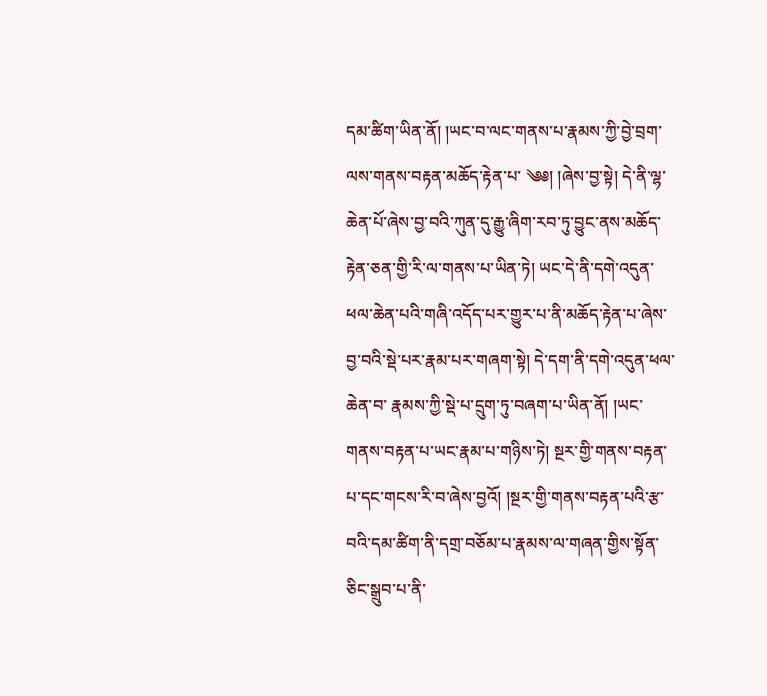དམ་ཚིག་ཡིན་ནོ། །ཡང་བ་ལང་གནས་པ་རྣམས་ཀྱི་བྱེ་བྲག་ལས་གནས་བརྟན་མཆོད་རྟེན་པ་ ༄༅། །ཞེས་བྱ་སྟེ། དེ་ནི་ལྷ་ཆེན་པོ་ཞེས་བྱ་བའི་ཀུན་དུ་རྒྱུ་ཞིག་རབ་ཏུ་བྱུང་ནས་མཆོད་རྟེན་ཅན་གྱི་རི་ལ་གནས་པ་ཡིན་ཏེ། ཡང་དེ་ནི་དགེ་འདུན་ཕལ་ཆེན་པའི་གཞི་འདོད་པར་གྱུར་པ་ནི་མཆོད་རྟེན་པ་ཞེས་བྱ་བའི་སྡེ་པར་རྣམ་པར་གཞག་སྟེ། དེ་དག་ནི་དགེ་འདུན་ཕལ་ཆེན་བ་ རྣམས་ཀྱི་སྡེ་པ་དྲུག་ཏུ་བཞག་པ་ཡིན་ནོ། །ཡང་གནས་བརྟན་པ་ཡང་རྣམ་པ་གཉིས་ཏེ། སྔར་གྱི་གནས་བརྟན་པ་དང་གངས་རི་བ་ཞེས་བྱའོ། །སྔར་གྱི་གནས་བརྟན་པའི་རྩ་བའི་དམ་ཚིག་ནི་དགྲ་བཅོམ་པ་རྣམས་ལ་གཞན་གྱིས་སྟོན་ཅིང་སྒྲུབ་པ་ནི་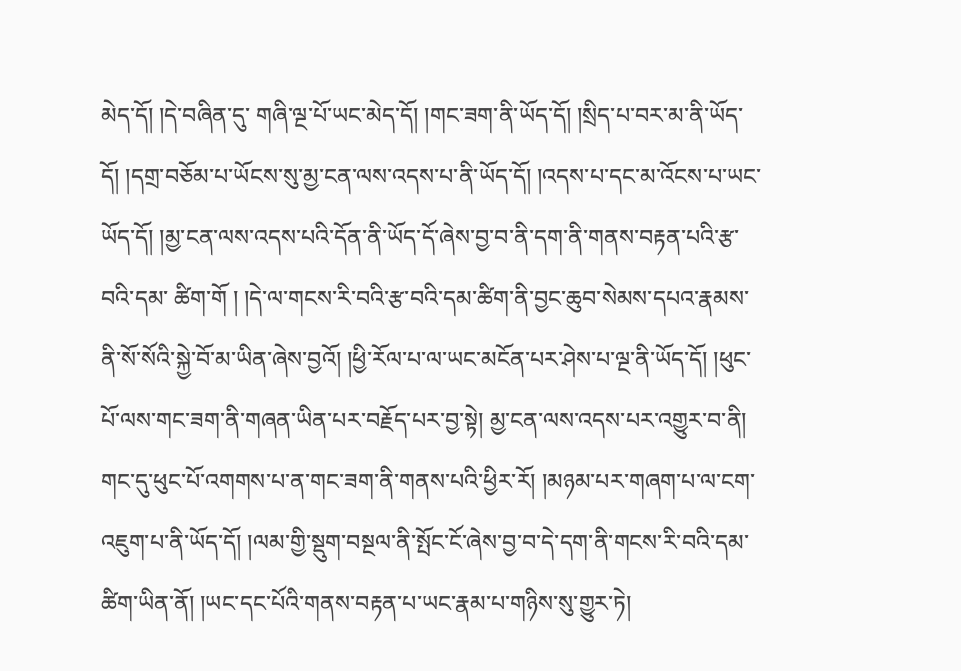མེད་དོ། །དེ་བཞིན་དུ་ གཞི་ལྔ་པོ་ཡང་མེད་དོ། །གང་ཟག་ནི་ཡོད་དོ། །སྲིད་པ་བར་མ་ནི་ཡོད་དོ། །དགྲ་བཅོམ་པ་ཡོངས་སུ་མྱ་ངན་ལས་འདས་པ་ནི་ཡོད་དོ། །འདས་པ་དང་མ་འོངས་པ་ཡང་ཡོད་དོ། །མྱ་ངན་ལས་འདས་པའི་དོན་ནི་ཡོད་དོ་ཞེས་བྱ་བ་ནི་དག་ནི་གནས་བརྟན་པའི་རྩ་བའི་དམ་ ཚིག་གོ ། །དེ་ལ་གངས་རི་བའི་རྩ་བའི་དམ་ཚིག་ནི་བྱང་ཆུབ་སེམས་དཔའ་རྣམས་ནི་སོ་སོའི་སྐྱེ་བོ་མ་ཡིན་ཞེས་བྱའོ། །ཕྱི་རོལ་པ་ལ་ཡང་མངོན་པར་ཤེས་པ་ལྔ་ནི་ཡོད་དོ། །ཕུང་པོ་ལས་གང་ཟག་ནི་གཞན་ཡིན་པར་བརྗོད་པར་བྱ་སྟེ། མྱ་ངན་ལས་འདས་པར་འགྱུར་བ་ནི། གང་དུ་ཕུང་པོ་འགགས་པ་ན་གང་ཟག་ནི་གནས་པའི་ཕྱིར་རོ། །མཉམ་པར་གཞག་པ་ལ་ངག་འཇུག་པ་ནི་ཡོད་དོ། །ལམ་གྱི་སྡུག་བསྔལ་ནི་སྤོང་ངོ་ཞེས་བྱ་བ་དེ་དག་ནི་གངས་རི་བའི་དམ་ཚིག་ཡིན་ནོ། །ཡང་དང་པོའི་གནས་བརྟན་པ་ཡང་རྣམ་པ་གཉིས་སུ་གྱུར་ཏེ།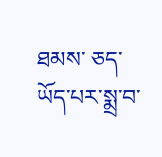ཐམས་ ཅད་ཡོད་པར་སྨྲ་བ་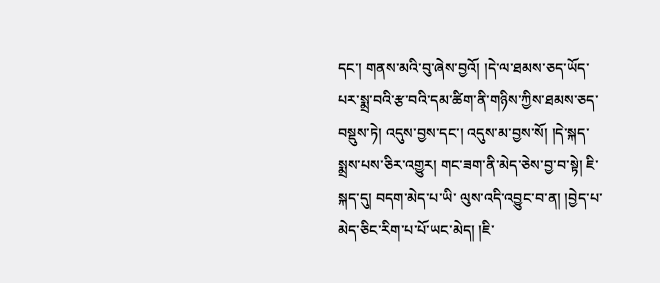དང་། གནས་མའི་བུ་ཞེས་བྱའོ། །དེ་ལ་ཐམས་ཅད་ཡོད་པར་སྨྲ་བའི་རྩ་བའི་དམ་ཚིག་ནི་གཉིས་ཀྱིས་ཐམས་ཅད་བསྡུས་ཏེ། འདུས་བྱས་དང་། འདུས་མ་བྱས་སོ། །དེ་སྐད་སྨྲས་པས་ཅིར་འགྱུར། གང་ཟག་ནི་མེད་ཅེས་བྱ་བ་སྟེ། ཇི་སྐད་དུ། བདག་མེད་པ་ཡི་ ལུས་འདི་འབྱུང་བ་ན། །བྱེད་པ་མེད་ཅིང་རིག་པ་པོ་ཡང་མེད། །ཇི་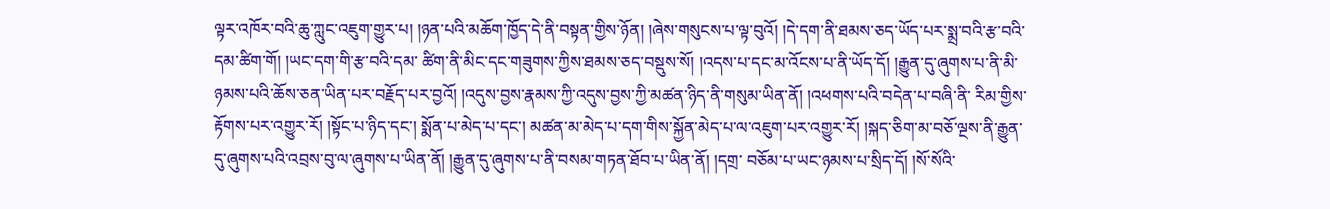ལྟར་འཁོར་བའི་ཆུ་ཀླུང་འཇུག་གྱུར་པ། །ཉན་པའི་མཆོག་ཁྱོད་དེ་ནི་བསྟན་གྱིས་ཉོན། །ཞེས་གསུངས་པ་ལྟ་བུའོ། །དེ་དག་ནི་ཐམས་ཅད་ཡོད་པར་སྨྲ་བའི་རྩ་བའི་དམ་ཚིག་གོ། །ཡང་དག་གི་རྩ་བའི་དམ་ ཚིག་ནི་མིང་དང་གཟུགས་ཀྱིས་ཐམས་ཅད་བསྡུས་སོ། །འདས་པ་དང་མ་འོངས་པ་ནི་ཡོད་དོ། །རྒྱུན་དུ་ཞུགས་པ་ནི་མི་ཉམས་པའི་ཆོས་ཅན་ཡིན་པར་བརྗོད་པར་བྱའོ། །འདུས་བྱས་རྣམས་ཀྱི་འདུས་བྱས་ཀྱི་མཚན་ཉིད་ནི་གསུམ་ཡིན་ནོ། །འཕགས་པའི་བདེན་པ་བཞི་ནི་ རིམ་གྱིས་རྟོགས་པར་འགྱུར་རོ། །སྟོང་པ་ཉིད་དང་། སྨོན་པ་མེད་པ་དང་། མཚན་མ་མེད་པ་དག་གིས་སྐྱོན་མེད་པ་ལ་འཇུག་པར་འགྱུར་རོ། །སྐད་ཅིག་མ་བཅོ་ལྔས་ནི་རྒྱུན་དུ་ཞུགས་པའི་འབྲས་བུ་ལ་ཞུགས་པ་ཡིན་ནོ། །རྒྱུན་དུ་ཞུགས་པ་ནི་བསམ་གཏན་ཐོབ་པ་ཡིན་ནོ། །དགྲ་ བཅོམ་པ་ཡང་ཉམས་པ་སྲིད་དོ། །སོ་སོའི་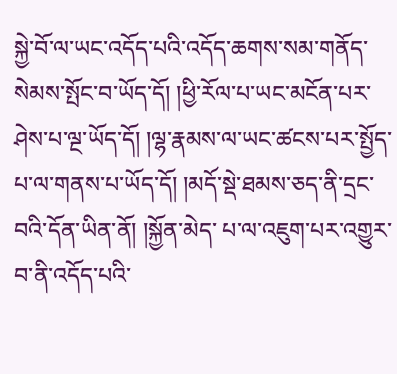སྐྱེ་བོ་ལ་ཡང་འདོད་པའི་འདོད་ཆགས་སམ་གནོད་སེམས་སྤོང་བ་ཡོད་དོ། །ཕྱི་རོལ་པ་ཡང་མངོན་པར་ཤེས་པ་ལྔ་ཡོད་དོ། །ལྷ་རྣམས་ལ་ཡང་ཚངས་པར་སྤྱོད་པ་ལ་གནས་པ་ཡོད་དོ། །མདོ་སྡེ་ཐམས་ཅད་ནི་དྲང་བའི་དོན་ཡིན་ནོ། །སྐྱོན་མེད་ པ་ལ་འཇུག་པར་འགྱུར་བ་ནི་འདོད་པའི་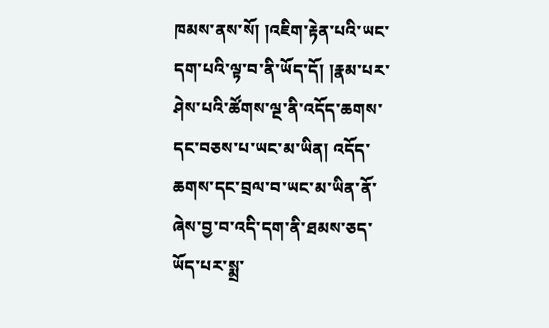ཁམས་ནས་སོ། །འཇིག་རྟེན་པའི་ཡང་དག་པའི་ལྟ་བ་ནི་ཡོད་དོ། །རྣམ་པར་ཤེས་པའི་ཚོགས་ལྔ་ནི་འདོད་ཆགས་དང་བཅས་པ་ཡང་མ་ཡིན། འདོད་ཆགས་དང་བྲལ་བ་ཡང་མ་ཡིན་ནོ་ཞེས་བྱ་བ་འདི་དག་ནི་ཐམས་ཅད་ཡོད་པར་སྨྲ་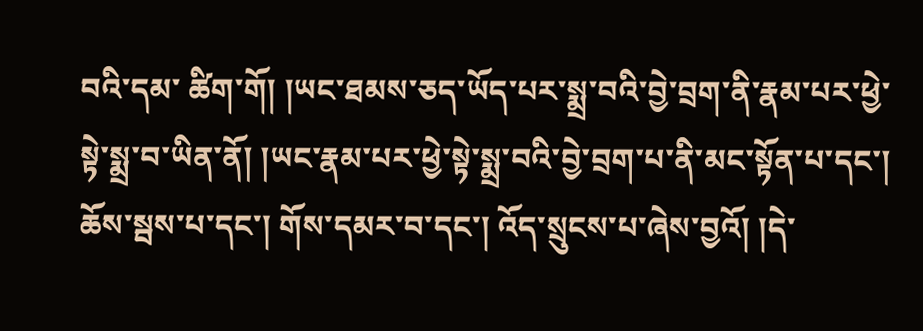བའི་དམ་ ཚིག་གོ། །ཡང་ཐམས་ཅད་ཡོད་པར་སྨྲ་བའི་བྱེ་བྲག་ནི་རྣམ་པར་ཕྱེ་སྟེ་སྨྲ་བ་ཡིན་ནོ། །ཡང་རྣམ་པར་ཕྱེ་སྟེ་སྨྲ་བའི་བྱེ་བྲག་པ་ནི་མང་སྟོན་པ་དང་། ཆོས་སྦས་པ་དང་། གོས་དམར་བ་དང་། འོད་སྲུངས་པ་ཞེས་བྱའོ། །དེ་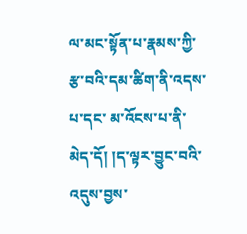ལ་མང་སྟོན་པ་རྣམས་ཀྱི་རྩ་བའི་དམ་ཚིག་ནི་འདས་པ་དང་ མ་འོངས་པ་ནི་མེད་དོ། །ད་ལྟར་བྱུང་བའི་འདུས་བྱས་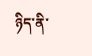ཉིད་ནི་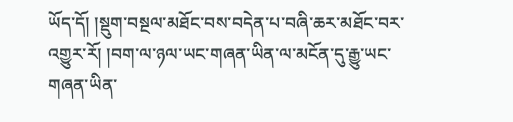ཡོད་དོ། །སྡུག་བསྔལ་མཐོང་བས་བདེན་པ་བཞི་ཆར་མཐོང་བར་འགྱུར་རོ། །བག་ལ་ཉལ་ཡང་གཞན་ཡིན་ལ་མངོན་དུ་རྒྱུ་ཡང་གཞན་ཡིན་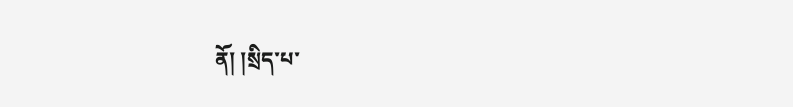ནོ། །སྲིད་པ་